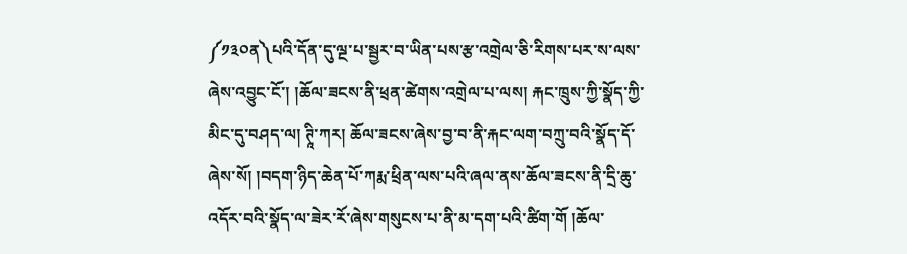༼༡༣༠ན༽པའི་དོན་དུ་ལྔ་པ་སྦྱར་བ་ཡིན་པས་རྩ་འགྲེལ་ཅི་རིགས་པར་ས་ལས་ཞེས་འབྱུང་ངོ་། །ཆོལ་ཟངས་ནི་ཕྲན་ཚེགས་འགྲེལ་པ་ལས། རྐང་ཁྲུས་ཀྱི་སྣོད་ཀྱི་མིང་དུ་བཤད་ལ། ཊཱི་ཀར། ཆོལ་ཟངས་ཞེས་བྱ་བ་ནི་རྐང་ལག་བཀྲུ་བའི་སྣོད་དོ་ཞེས་སོ། །བདག་ཉིད་ཆེན་པོ་ཀརྨ་ཕྲིན་ལས་པའི་ཞལ་ནས་ཆོལ་ཟངས་ནི་དྲི་ཆུ་འདོར་བའི་སྣོད་ལ་ཟེར་རོ་ཞེས་གསུངས་པ་ནི་མ་དག་པའི་ཚིག་གོ །ཆོལ་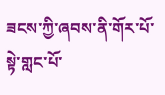ཟངས་ཀྱི་ཞབས་ནི་གོར་པོ་སྟེ་གླང་པོ་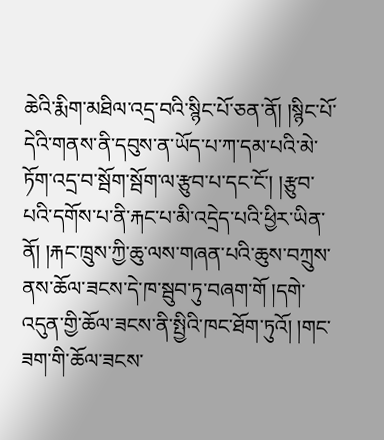ཆེའི་རྨིག་མཐིལ་འདྲ་བའི་སྙིང་པོ་ཅན་ནོ། །སྙིང་པོ་དེའི་གནས་ནི་དབུས་ན་ཡོད་པ་ཀ་དམ་པའི་མེ་ཏོག་འདྲ་བ་སྦོག་སྦོག་ལ་རྩུབ་པ་དང་ངོ་། །རྩུབ་པའི་དགོས་པ་ནི་རྐང་པ་མི་འདྲེད་པའི་ཕྱིར་ཡིན་ནོ། །རྐང་ཁྲུས་ཀྱི་ཆུ་ལས་གཞན་པའི་ཆུས་བཀྲུས་ནས་ཆོལ་ཟངས་དེ་ཁ་སྦུབ་ཏུ་བཞག་གོ །དགེ་འདུན་གྱི་ཆོལ་ཟངས་ནི་སྤྱིའི་ཁང་ཐོག་ཏུའོ། །གང་ཟག་གི་ཆོལ་ཟངས་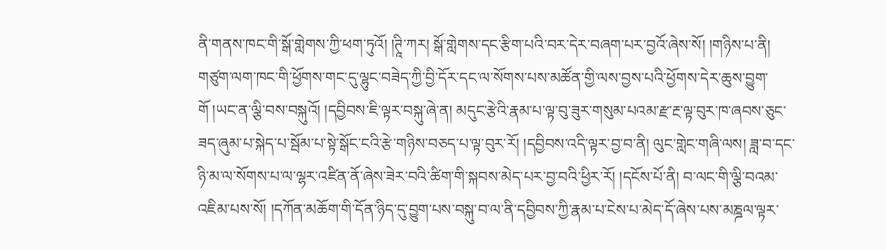ནི་གནས་ཁང་གི་སྒོ་གླེགས་ཀྱི་ཕག་ཏུའོ། །ཊཱི་ཀར། སྒོ་གླེགས་དང་རྩིག་པའི་བར་དེར་བཞག་པར་བྱའོ་ཞེས་སོ། །གཉིས་པ་ནི། གཙུག་ལག་ཁང་གི་ཕྱོགས་གང་དུ་ལྷུང་བཟེད་ཀྱི་བྱི་དོར་དང་ལ་སོགས་པས་མཚོན་གྱི་ལས་བྱས་པའི་ཕྱོགས་དེར་ཆུས་བྱུག་གོ །ཡང་ན་ལྕི་བས་བསྐུའོ། །དབྱིབས་ཇི་ལྟར་བསྐུ་ཞེ་ན། མདུང་རྩེའི་རྣམ་པ་ལྟ་བུ་ཟུར་གསུམ་པའམ་རྫ་རྔ་ལྟ་བུར་ཁ་ཞབས་ཅུང་ཟད་ཞུམ་པ་སྐེད་པ་སྦོམ་པ་སྟེ་སྒོང་ངའི་རྩེ་གཉིས་བཅད་པ་ལྟ་བུར་རོ། །དབྱིབས་འདི་ལྟར་བྱ་བ་ནི། ལུང་གླེང་གཞི་ལས། ཟླ་བ་དང་ཉི་མ་ལ་སོགས་པ་ལ་ལྷར་འཛིན་ནོ་ཞེས་ཟེར་བའི་ཚིག་གི་སྐབས་མེད་པར་བྱ་བའི་ཕྱིར་རོ། །དངོས་པོ་ནི། བ་ལང་གི་ལྕི་བའམ་འཇིམ་པས་སོ། །དཀོན་མཆོག་གི་དོན་ཉིད་དུ་བྱུག་པས་བསྐུ་བ་ལ་ནི་དབྱིབས་ཀྱི་རྣམ་པ་ངེས་པ་མེད་དོ་ཞེས་པས་མཎྜལ་ལྟར་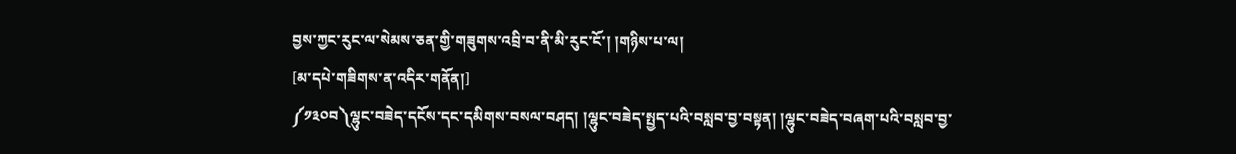བྱས་ཀྱང་རུང་ལ་སེམས་ཅན་གྱི་གཟུགས་འབྲི་བ་ནི་མི་རུང་ངོ་། །གཉིས་པ་ལ།
[མ་དཔེ་གཟིགས་ན་འདིར་གནོན།]
༼༡༣༠བ༽ལྷུང་བཟེད་དངོས་དང་དམིགས་བསལ་བཤད། །ལྷུང་བཟེད་སྤྱད་པའི་བསླབ་བྱ་བསྟན། །ལྷུང་བཟེད་བཞག་པའི་བསླབ་བྱ་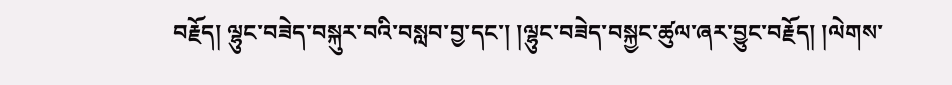བརྗོད། ལྷུང་བཟེད་བསྐུར་བའི་བསླབ་བྱ་དང་། །ལྷུང་བཟེད་བསྐྱང་ཚུལ་ཞར་བྱུང་བརྗོད། །ལེགས་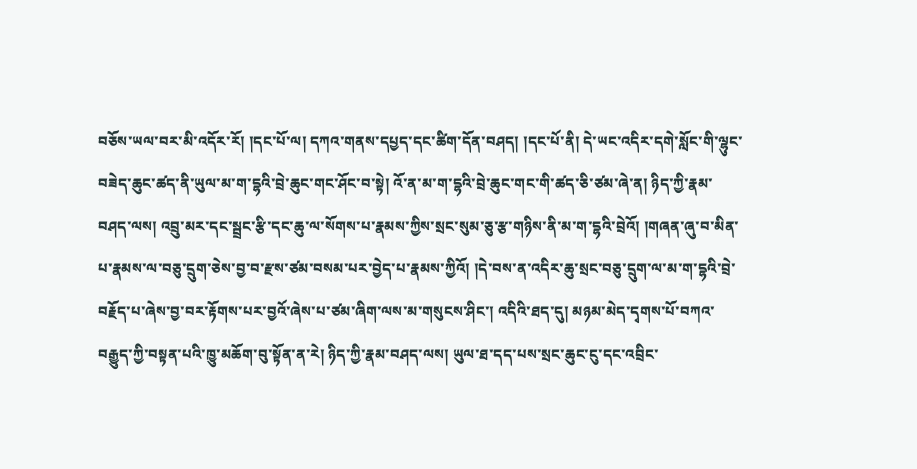བཅོས་ཡལ་བར་མི་འདོར་རོ། །དང་པོ་ལ། དཀའ་གནས་དཔྱད་དང་ཚིག་དོན་བཤད། །དང་པོ་ནི། དེ་ཡང་འདིར་དགེ་སློང་གི་ལྷུང་བཟེད་ཆུང་ཚད་ནི་ཡུལ་མ་ག་དྷའི་བྲེ་ཆུང་གང་ཤོང་བ་སྟེ། འོ་ན་མ་ག་དྷའི་བྲེ་ཆུང་གང་གི་ཚད་ཅི་ཙམ་ཞེ་ན། ཉིད་ཀྱི་རྣམ་བཤད་ལས། འབྲུ་མར་དང་སྦྲང་རྩི་དང་ཆུ་ལ་སོགས་པ་རྣམས་ཀྱིས་སྲང་སུམ་ཅུ་རྩ་གཉིས་ནི་མ་ག་དྷའི་བྲེའོ། །གཞན་ཞུ་བ་མིན་པ་རྣམས་ལ་བཅུ་དྲུག་ཅེས་བྱ་བ་རྫས་ཙམ་བསམ་པར་བྱེད་པ་རྣམས་ཀྱིའོ། །དེ་བས་ན་འདིར་ཆུ་སྲང་བཅུ་དྲུག་ལ་མ་ག་དྷའི་བྲེ་བརྗོད་པ་ཞེས་བྱ་བར་རྟོགས་པར་བྱའོ་ཞེས་པ་ཙམ་ཞིག་ལས་མ་གསུངས་ཤིང་། འདིའི་ཐད་དུ། མཉམ་མེད་དྭགས་པོ་བཀའ་བརྒྱུད་ཀྱི་བསྟན་པའི་ཁྱུ་མཆོག་བུ་སྟོན་ན་རེ། ཉིད་ཀྱི་རྣམ་བཤད་ལས། ཡུལ་ཐ་དད་པས་སྲང་ཆུང་ངུ་དང་འབྲིང་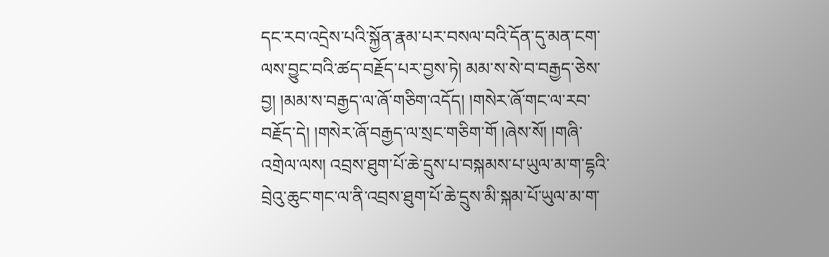དང་རབ་འདྲེས་པའི་སྐྱོན་རྣམ་པར་བསལ་བའི་དོན་དུ་མན་ངག་ལས་བྱུང་བའི་ཚད་བརྗོད་པར་བྱས་ཏེ། མམ་ས་སེ་བ་བརྒྱད་ཅེས་བྱ། །མམ་ས་བརྒྱད་ལ་ཞོ་གཅིག་འདོད། །གསེར་ཞོ་གང་ལ་རབ་བརྗོད་དེ། །གསེར་ཞོ་བརྒྱད་ལ་སྲང་གཅིག་གོ །ཞེས་སོ། །གཞི་འགྲེལ་ལས། འབྲས་ཐུག་པོ་ཆེ་དྲུས་པ་བསྐམས་པ་ཡུལ་མ་ག་དྷའི་བྲེའུ་ཆུང་གང་ལ་ནི་འབྲས་ཐུག་པོ་ཆེ་དྲུས་མི་སྐམ་པོ་ཡུལ་མ་ག་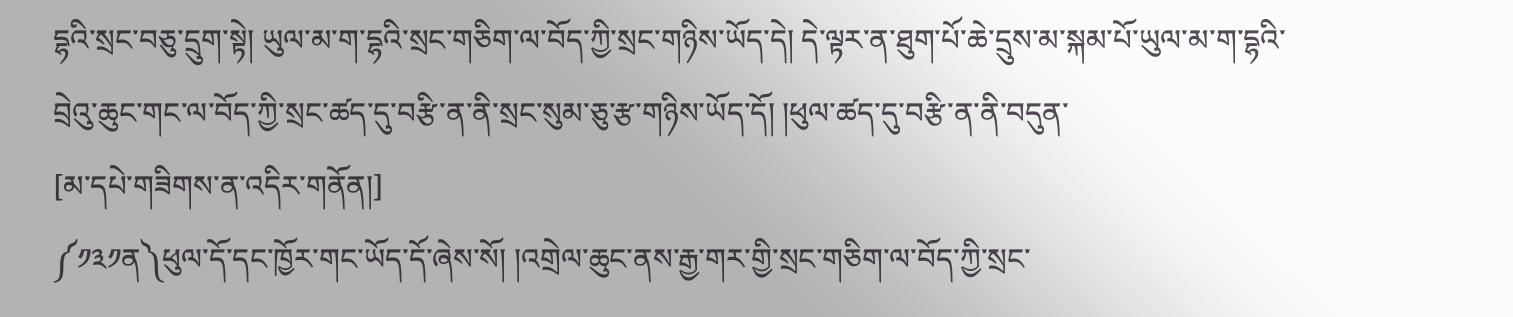དྷའི་སྲང་བཅུ་དྲུག་སྟེ། ཡུལ་མ་ག་དྷའི་སྲང་གཅིག་ལ་བོད་ཀྱི་སྲང་གཉིས་ཡོད་དེ། དེ་ལྟར་ན་ཐུག་པོ་ཆེ་དྲུས་མ་སྐམ་པོ་ཡུལ་མ་ག་དྷའི་བྲེའུ་ཆུང་གང་ལ་བོད་ཀྱི་སྲང་ཚད་དུ་བརྩི་ན་ནི་སྲང་སུམ་ཅུ་རྩ་གཉིས་ཡོད་དོ། །ཕུལ་ཚད་དུ་བརྩི་ན་ནི་བདུན་
[མ་དཔེ་གཟིགས་ན་འདིར་གནོན།]
༼༡༣༡ན༽ཕུལ་དོ་དང་ཁྱོར་གང་ཡོད་དོ་ཞེས་སོ། །འགྲེལ་ཆུང་ནས་རྒྱ་གར་གྱི་སྲང་གཅིག་ལ་བོད་ཀྱི་སྲང་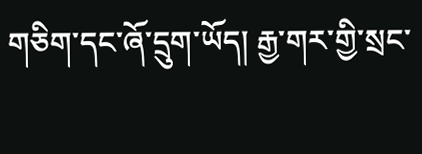གཅིག་དང་ཞོ་དྲུག་ཡོད། རྒྱ་གར་གྱི་སྲང་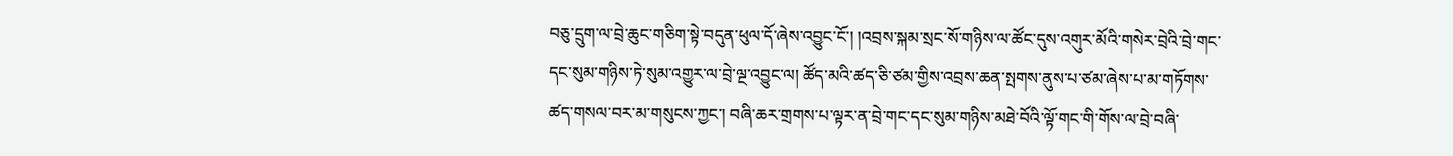བཅུ་དྲུག་ལ་བྲེ་ཆུང་གཅིག་སྟེ་བདུན་ཕུལ་དོ་ཞེས་འབྱུང་ངོ་། །འབྲས་སྐམ་སྲང་སོ་གཉིས་ལ་ཚོང་དུས་འགུར་མོའི་གསེར་བྲེའི་བྲེ་གང་དང་སུམ་གཉིས་ཏེ་སུམ་འགྱུར་ལ་བྲེ་ལྔ་འབྱུང་ལ། ཚོད་མའི་ཚད་ཅི་ཙམ་གྱིས་འབྲས་ཆན་སྤགས་ནུས་པ་ཙམ་ཞེས་པ་མ་གཏོགས་ཚད་གསལ་བར་མ་གསུངས་ཀྱང་། བཞི་ཆར་གྲགས་པ་ལྟར་ན་བྲེ་གང་དང་སུམ་གཉིས་མཐེ་བོའི་ལྟོ་གང་གི་གོས་ལ་བྲེ་བཞི་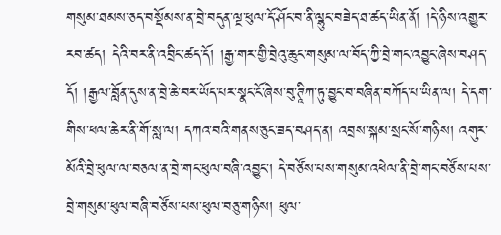གསུམ་ཐམས་ཅད་བསྡོམས་ན་བྲེ་བདུན་ལྔ་ཕུལ་དོ་ཤོང་བ་ནི་ལྷུང་བཟེད་ཐ་ཚད་ཡིན་ནོ། །དེ་ཉིས་འགྱུར་རབ་ཚད། དེའི་བར་ནི་འབྲིང་ཚད་དོ། །རྒྱ་གར་གྱི་བྲེའུ་ཆུང་གསུམ་ལ་བོད་ཀྱི་བྲེ་གང་འབྱུང་ཞེས་བཤད་དོ། །རྒྱལ་བློན་དུས་ན་བྲེ་ཆེ་བར་ཡོད་པར་སྣང་ངོ་ཞེས་བུ་ཊཱིཀ་ཏུ་བྱུང་བ་བཞིན་བཀོད་པ་ཡིན་ལ། དེ་དག་གིས་ཕལ་ཆེར་ནི་གོ་སླ་ལ། དཀའ་བའི་གནས་ཅུང་ཟད་བཤད་ན། འབྲས་སྐམ་སྲང་སོ་གཉིས། འགུར་མོའི་བྲེ་ཕུལ་ལ་བཅལ་ན་བྲེ་གང་ཕུལ་བཞི་འབྱུང་། དེ་བཙོས་པས་གསུམ་འཕེལ་ནི་བྲེ་གང་བཙོས་པས་བྲེ་གསུམ་ཕུལ་བཞི་བཙོས་པས་ཕུལ་བཅུ་གཉིས། ཕུལ་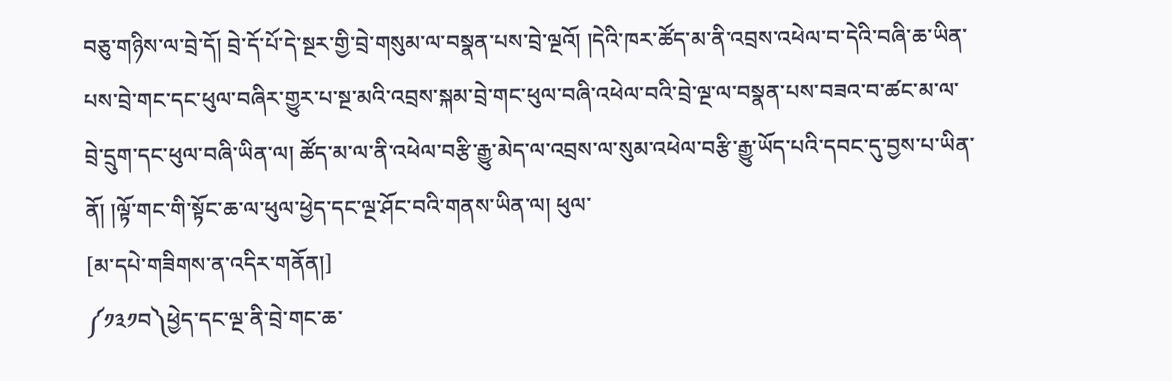བཅུ་གཉིས་ལ་བྲེ་དོ། བྲེ་དོ་པོ་དེ་སྔར་གྱི་བྲེ་གསུམ་ལ་བསྣན་པས་བྲེ་ལྔའོ། །དེའི་ཁར་ཚོད་མ་ནི་འབྲས་འཕེལ་བ་དེའི་བཞི་ཆ་ཡིན་པས་བྲེ་གང་དང་ཕུལ་བཞིར་གྱུར་པ་སྔ་མའི་འབྲས་སྐམ་བྲེ་གང་ཕུལ་བཞི་འཕེལ་བའི་བྲེ་ལྔ་ལ་བསྣན་པས་བཟའ་བ་ཚང་མ་ལ་བྲེ་དྲུག་དང་ཕུལ་བཞི་ཡིན་ལ། ཚོད་མ་ལ་ནི་འཕེལ་བརྩི་རྒྱུ་མེད་ལ་འབྲས་ལ་སུམ་འཕེལ་བརྩི་རྒྱུ་ཡོད་པའི་དབང་དུ་བྱས་པ་ཡིན་ནོ། །ལྟོ་གང་གི་སྟོང་ཆ་ལ་ཕུལ་ཕྱེད་དང་ལྔ་ཤོང་བའི་གནས་ཡིན་ལ། ཕུལ་
[མ་དཔེ་གཟིགས་ན་འདིར་གནོན།]
༼༡༣༡བ༽ཕྱེད་དང་ལྔ་ནི་བྲེ་གང་ཆ་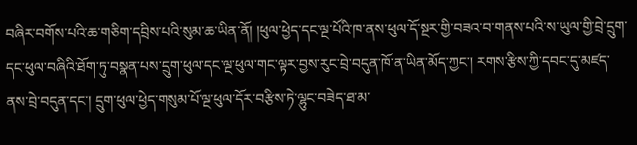བཞིར་བགོས་པའི་ཆ་གཅིག་དབྲིས་པའི་སུམ་ཆ་ཡིན་ནོ། །ཕུལ་ཕྱེད་དང་ལྔ་པོའི་ཁ་ནས་ཕུལ་དོ་སྔར་གྱི་བཟའ་བ་གནས་པའི་ས་ཡུལ་གྱི་བྲེ་དྲུག་དང་ཕུལ་བཞིའི་ཐོག་ཏུ་བསྣན་པས་དྲུག་ཕུལ་དང་ལྔ་ཕུལ་གང་ལྟར་བྱས་རུང་བྲེ་བདུན་ཁོ་ན་ཡིན་མོད་ཀྱང་། རགས་རྩིས་ཀྱི་དབང་དུ་མཛད་ནས་བྲེ་བདུན་དང་། དྲུག་ཕུལ་ཕྱེད་གསུམ་པོ་ལྔ་ཕུལ་དོར་བརྩིས་ཏེ་ལྷུང་བཟེད་ཐ་མ་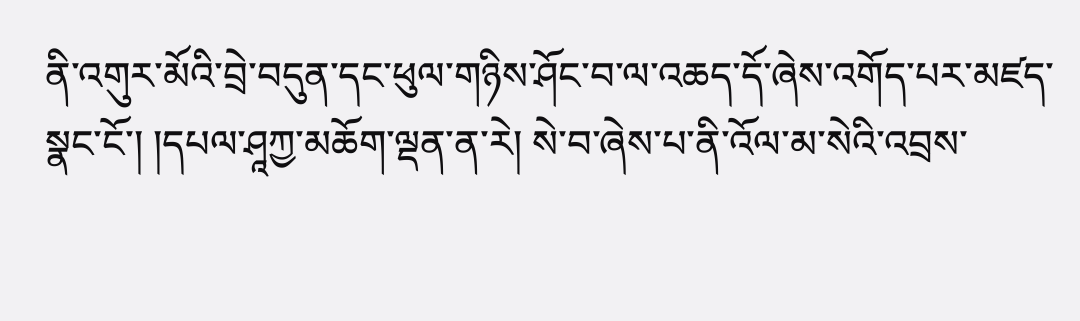ནི་འགུར་མོའི་བྲེ་བདུན་དང་ཕུལ་གཉིས་ཤོང་བ་ལ་འཆད་དོ་ཞེས་འགོད་པར་མཛད་སྣང་ངོ་། །དཔལ་ཤཱཀྱ་མཆོག་ལྡན་ན་རེ། སེ་བ་ཞེས་པ་ནི་འོལ་མ་སེའི་འབྲས་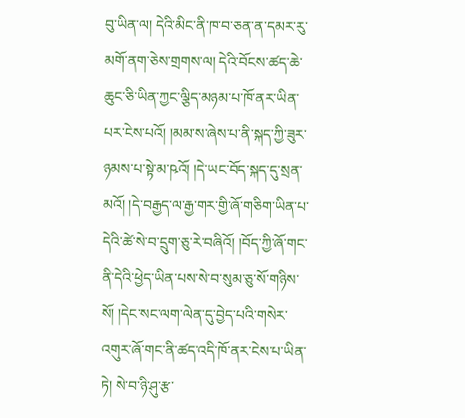བུ་ཡིན་ལ། དེའི་མིང་ནི་ཁ་བ་ཅན་ན་དམར་རུ་མགོ་ནག་ཅེས་གྲགས་ལ། དེའི་བོངས་ཚད་ཆེ་ཆུང་ཅི་ཡིན་ཀྱང་ལྕིད་མཉམ་པ་ཁོ་ནར་ཡིན་པར་ངེས་པའོ། །མམ་ས་ཞེས་པ་ནི་སྐད་ཀྱི་ཟུར་ཉམས་པ་སྟེ་མ་ཥའོ། །དེ་ཡང་བོད་སྐད་དུ་སྲན་མའོ། །དེ་བརྒྱད་ལ་རྒྱ་གར་གྱི་ཞོ་གཅིག་ཡིན་པ་དེའི་ཚེ་སེ་བ་དྲུག་ཅུ་རེ་བཞིའོ། །བོད་ཀྱི་ཞོ་གང་ནི་དེའི་ཕྱེད་ཡིན་པས་སེ་བ་སུམ་ཅུ་སོ་གཉིས་སོ། །དེང་སང་ལག་ལེན་དུ་བྱེད་པའི་གསེར་འགུར་ཞོ་གང་ནི་ཚད་འདི་ཁོ་ནར་ངེས་པ་ཡིན་ཏེ། སེ་བ་ཉི་ཤུ་རྩ་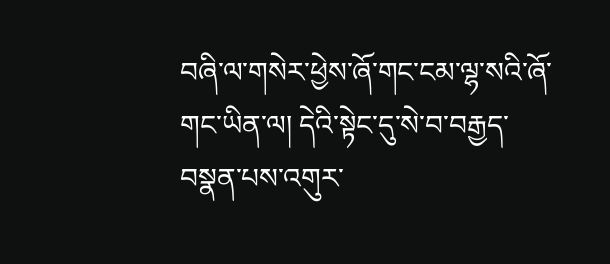བཞི་ལ་གསེར་ཕྱེས་ཞོ་གང་ངམ་ལྷ་སའི་ཞོ་གང་ཡིན་ལ། དེའི་སྟེང་དུ་སེ་བ་བརྒྱད་བསྣན་པས་འགུར་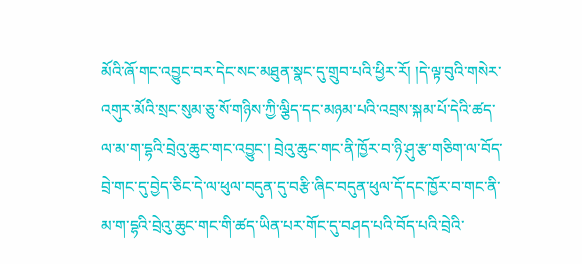མོའི་ཞོ་གང་འབྱུང་བར་དེང་སང་མཐུན་སྣང་དུ་གྲུབ་པའི་ཕྱིར་རོ། །དེ་ལྟ་བུའི་གསེར་འགུར་མོའི་སྲང་སུམ་ཅུ་སོ་གཉིས་ཀྱི་ལྕིད་དང་མཉམ་པའི་འབྲས་སྐམ་པོ་དེའི་ཚད་ལ་མ་ག་དྷའི་བྲེའུ་ཆུང་གང་འབྱུང་། བྲེའུ་ཆུང་གང་ནི་ཁྱོར་བ་ཉི་ཤུ་རྩ་གཅིག་ལ་བོད་བྲེ་གང་དུ་བྱེད་ཅིང་དེ་ལ་ཕུལ་བདུན་དུ་བརྩི་ཞིང་བདུན་ཕུལ་དོ་དང་ཁྱོར་བ་གང་ནི་མ་ག་དྷའི་བྲེའུ་ཆུང་གང་གི་ཚད་ཡིན་པར་གོང་དུ་བཤད་པའི་བོད་པའི་བྲེའི་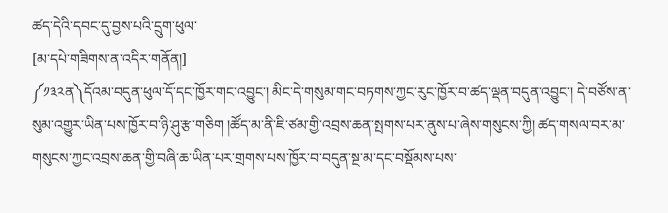ཚད་དེའི་དབང་དུ་བྱས་པའི་དྲུག་ཕུལ་
[མ་དཔེ་གཟིགས་ན་འདིར་གནོན།]
༼༡༣༢ན༽དོའམ་བདུན་ཕུལ་དོ་དང་ཁྱོར་གང་འབྱུང་། མིང་དེ་གསུམ་གང་བཏགས་ཀྱང་རུང་ཁྱོར་བ་ཚད་ལྡན་བདུན་འབྱུང་། དེ་བཙོས་ན་སུམ་འགྱུར་ཡིན་པས་ཁྱོར་བ་ཉི་ཤུ་རྩ་གཅིག །ཚོད་མ་ནི་ཇི་ཙམ་གྱི་འབྲས་ཆན་སྤགས་པར་ནུས་པ་ཞེས་གསུངས་ཀྱི། ཚད་གསལ་བར་མ་གསུངས་ཀྱང་འབྲས་ཆན་གྱི་བཞི་ཆ་ཡིན་པར་གྲགས་པས་ཁྱོར་བ་བདུན་སྔ་མ་དང་བསྡོམས་པས་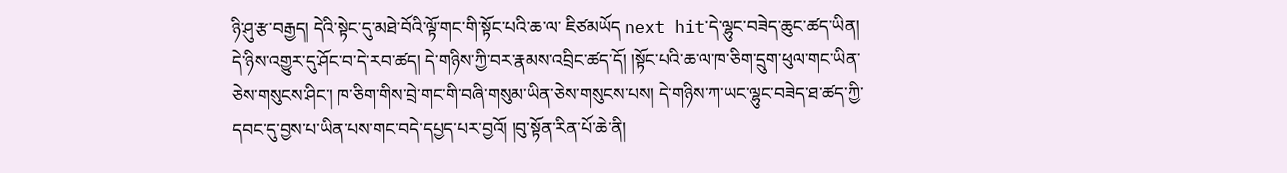ཉི་ཤུ་རྩ་བརྒྱད། དེའི་སྟེང་དུ་མཐེ་བོའི་ལྟོ་གང་གི་སྟོང་པའི་ཆ་ལ་ ཇིཙམཡོད next hit་དེ་ལྷུང་བཟེད་ཆུང་ཚད་ཡིན། དེ་ཉིས་འགྱུར་དུ་ཤོང་བ་དེ་རབ་ཚད། དེ་གཉིས་ཀྱི་བར་རྣམས་འབྲིང་ཚད་དོ། །སྟོང་པའི་ཆ་ལ་ཁ་ཅིག་དྲུག་ཕུལ་གང་ཡིན་ཅེས་གསུངས་ཤིང་། ཁ་ཅིག་གིས་བྲེ་གང་གི་བཞི་གསུམ་ཡིན་ཅེས་གསུངས་པས། དེ་གཉིས་ཀ་ཡང་ལྷུང་བཟེད་ཐ་ཚད་ཀྱི་དབང་དུ་བྱས་པ་ཡིན་པས་གང་བདེ་དཔྱད་པར་བྱའོ། །བུ་སྟོན་རིན་པོ་ཆེ་ནི།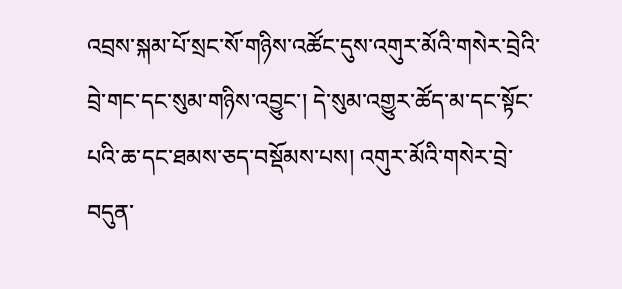འབྲས་སྐམ་པོ་སྲང་སོ་གཉིས་འཚོང་དུས་འགུར་མོའི་གསེར་བྲེའི་བྲེ་གང་དང་སུམ་གཉིས་འབྱུང་། དེ་སུམ་འགྱུར་ཚོད་མ་དང་སྟོང་པའི་ཆ་དང་ཐམས་ཅད་བསྡོམས་པས། འགུར་མོའི་གསེར་བྲེ་བདུན་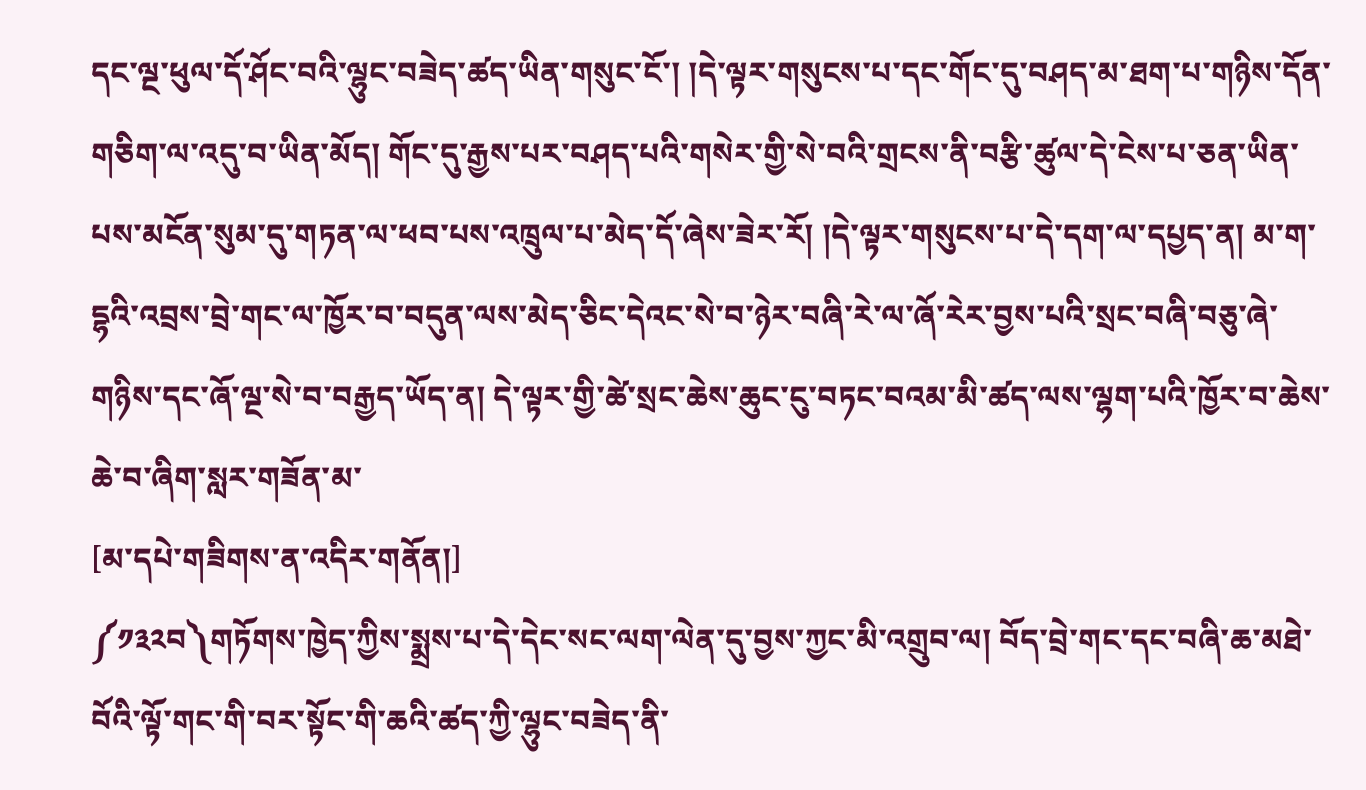དང་ལྔ་ཕུལ་དོ་ཤོང་བའི་ལྷུང་བཟེད་ཚད་ཡིན་གསུང་ངོ་། །དེ་ལྟར་གསུངས་པ་དང་གོང་དུ་བཤད་མ་ཐག་པ་གཉིས་དོན་གཅིག་ལ་འདུ་བ་ཡིན་མོད། གོང་དུ་རྒྱས་པར་བཤད་པའི་གསེར་གྱི་སེ་བའི་གྲངས་ནི་བརྩི་ཚུལ་དེ་ངེས་པ་ཅན་ཡིན་པས་མངོན་སུམ་དུ་གཏན་ལ་ཕབ་པས་འཁྲུལ་པ་མེད་དོ་ཞེས་ཟེར་རོ། །དེ་ལྟར་གསུངས་པ་དེ་དག་ལ་དཔྱད་ན། མ་ག་དྷའི་འབྲས་བྲེ་གང་ལ་ཁྱོར་བ་བདུན་ལས་མེད་ཅིང་དེའང་སེ་བ་ཉེར་བཞི་རེ་ལ་ཞོ་རེར་བྱས་པའི་སྲང་བཞི་བཅུ་ཞེ་གཉིས་དང་ཞོ་ལྔ་སེ་བ་བརྒྱད་ཡོད་ན། དེ་ལྟར་གྱི་ཚེ་སྲང་ཆེས་ཆུང་ངུ་བཏང་བའམ་མི་ཚད་ལས་ལྷག་པའི་ཁྱོར་བ་ཆེས་ཆེ་བ་ཞིག་སླར་གཟོན་མ་
[མ་དཔེ་གཟིགས་ན་འདིར་གནོན།]
༼༡༣༢བ༽གཏོགས་ཁྱེད་ཀྱིས་སྨྲས་པ་དེ་དེང་སང་ལག་ལེན་དུ་བྱས་ཀྱང་མི་འགྲུབ་ལ། བོད་བྲེ་གང་དང་བཞི་ཆ་མཐེ་བོའི་ལྟོ་གང་གི་བར་སྟོང་གི་ཆའི་ཚད་ཀྱི་ལྷུང་བཟེད་ནི་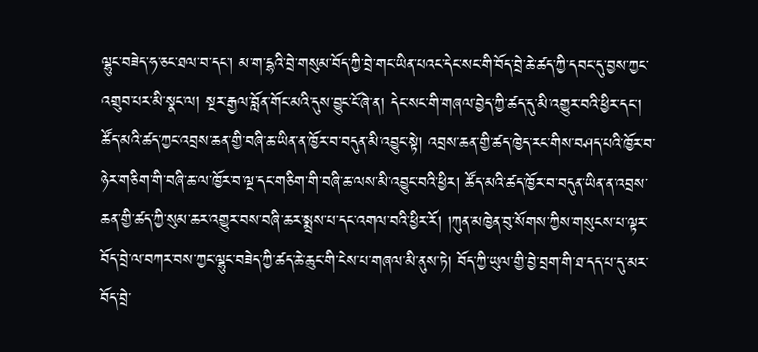ལྷུང་བཟེད་ཧ་ཅང་ཐལ་བ་དང་། མ་ག་དྷའི་བྲེ་གསུམ་བོད་ཀྱི་བྲེ་གང་ཡིན་པའང་དེང་སང་གི་བོད་བྲེ་ཆེ་ཚད་ཀྱི་དབང་དུ་བྱས་ཀྱང་འགྲུབ་པར་མི་སྣང་ལ། སྔར་རྒྱལ་བློན་གོང་མའི་དུས་བྱུང་ངོ་ཞེ་ན། དེང་སང་གི་གཞལ་བྱེད་ཀྱི་ཚད་དུ་མི་འགྱུར་བའི་ཕྱིར་དང་། ཚོད་མའི་ཚད་ཀྱང་འབྲས་ཆན་གྱི་བཞི་ཆ་ཡིན་ན་ཁྱོར་བ་བདུན་མི་འབྱུང་སྟེ། འབྲས་ཆན་གྱི་ཚད་ཁྱེད་རང་གིས་བཤད་པའི་ཁྱོར་བ་ཉེར་གཅིག་གི་བཞི་ཆ་ལ་ཁྱོར་བ་ལྔ་དང་གཅིག་གི་བཞི་ཆ་ལས་མི་འབྱུང་བའི་ཕྱིར། ཚོད་མའི་ཚད་ཁྱོར་བ་བདུན་ཡིན་ན་འབྲས་ཆན་གྱི་ཚད་ཀྱི་སུམ་ཆར་འགྱུར་བས་བཞི་ཆར་སྨྲས་པ་དང་འགལ་བའི་ཕྱིར་རོ། །ཀུན་མཁྱེན་བུ་སོགས་ཀྱིས་གསུངས་པ་ལྟར་བོད་བྲེ་ལ་བཀར་བས་ཀྱང་ལྷུང་བཟེད་ཀྱི་ཚད་ཆེ་ཆུང་གི་ངེས་པ་གཞལ་མི་ནུས་ཏེ། བོད་ཀྱི་ཡུལ་གྱི་བྱེ་བྲག་གི་ཐ་དད་པ་དུ་མར་བོད་བྲེ་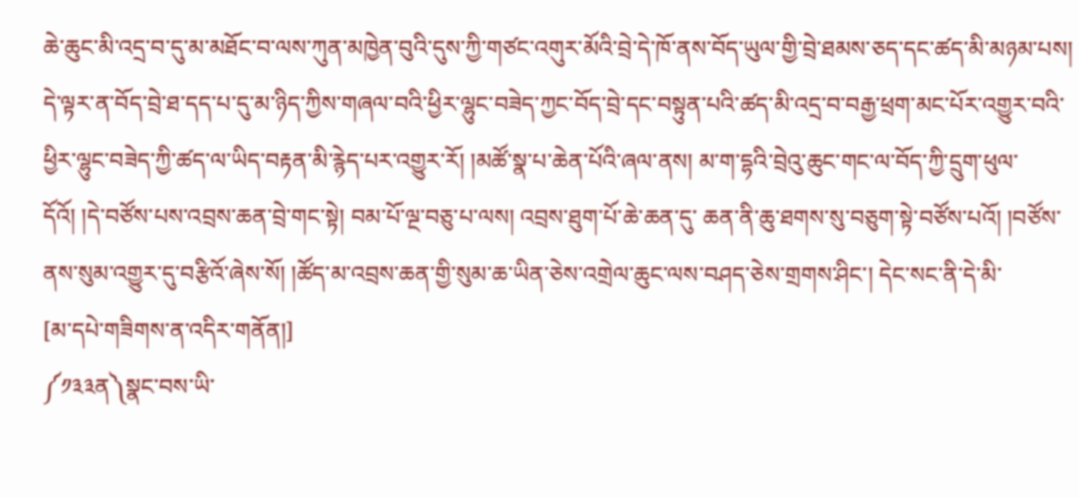ཆེ་ཆུང་མི་འདྲ་བ་དུ་མ་མཐོང་བ་ལས་ཀུན་མཁྱེན་བུའི་དུས་ཀྱི་གཙང་འགུར་མོའི་བྲེ་དེ་ཁོ་ནས་བོད་ཡུལ་གྱི་བྲེ་ཐམས་ཅད་དང་ཚད་མི་མཉམ་པས། དེ་ལྟར་ན་བོད་བྲེ་ཐ་དད་པ་དུ་མ་ཉིད་ཀྱིས་གཞལ་བའི་ཕྱིར་ལྷུང་བཟེད་ཀྱང་བོད་བྲེ་དང་བསྟུན་པའི་ཚད་མི་འདྲ་བ་བརྒྱ་ཕྲག་མང་པོར་འགྱུར་བའི་ཕྱིར་ལྷུང་བཟེད་ཀྱི་ཚད་ལ་ཡིད་བརྟན་མི་རྙེད་པར་འགྱུར་རོ། །མཚོ་སྣ་པ་ཆེན་པོའི་ཞལ་ནས། མ་ག་དྷའི་བྲེའུ་ཆུང་གང་ལ་བོད་ཀྱི་དྲུག་ཕུལ་དོའོ། །དེ་བཙོས་པས་འབྲས་ཆན་བྲེ་གང་སྟེ། བམ་པོ་ལྔ་བཅུ་པ་ལས། འབྲས་ཐུག་པོ་ཆེ་ཆན་དུ་ ཆན་ནི་ཆུ་ཐགས་སུ་བཅུག་སྟེ་བཙོས་པའོ། །བཙོས་ནས་སུམ་འགྱུར་དུ་བརྩིའོ་ཞེས་སོ། །ཚོད་མ་འབྲས་ཆན་གྱི་སུམ་ཆ་ཡིན་ཅེས་འགྲེལ་ཆུང་ལས་བཤད་ཅེས་གྲགས་ཤིང་། དེང་སང་ནི་དེ་མི་
[མ་དཔེ་གཟིགས་ན་འདིར་གནོན།]
༼༡༣༣ན༽སྣང་བས་ཡི་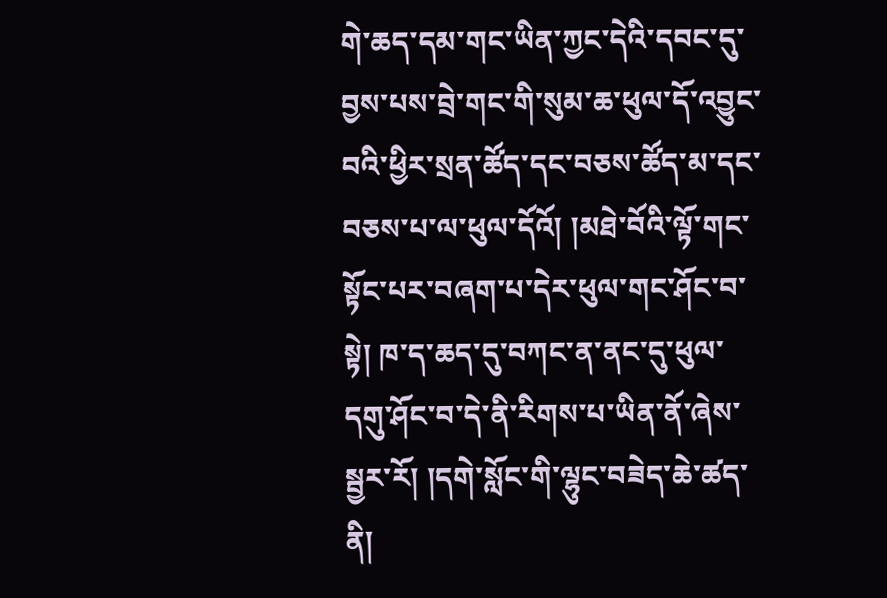གེ་ཆད་དམ་གང་ཡིན་ཀྱང་དེའི་དབང་དུ་བྱས་པས་བྲེ་གང་གི་སུམ་ཆ་ཕུལ་དོ་འབྱུང་བའི་ཕྱིར་སྲན་ཚོད་དང་བཅས་ཚོད་མ་དང་བཅས་པ་ལ་ཕུལ་དོའོ། །མཐེ་བོའི་ལྟོ་གང་སྟོང་པར་བཞག་པ་དེར་ཕུལ་གང་ཤོང་བ་སྟེ། ཁ་ད་ཆད་དུ་བཀང་ན་ནང་དུ་ཕུལ་དགུ་ཤོང་བ་དེ་ནི་རིགས་པ་ཡིན་ནོ་ཞེས་སྦྱར་རོ། །དགེ་སློང་གི་ལྷུང་བཟེད་ཆེ་ཚད་ནི།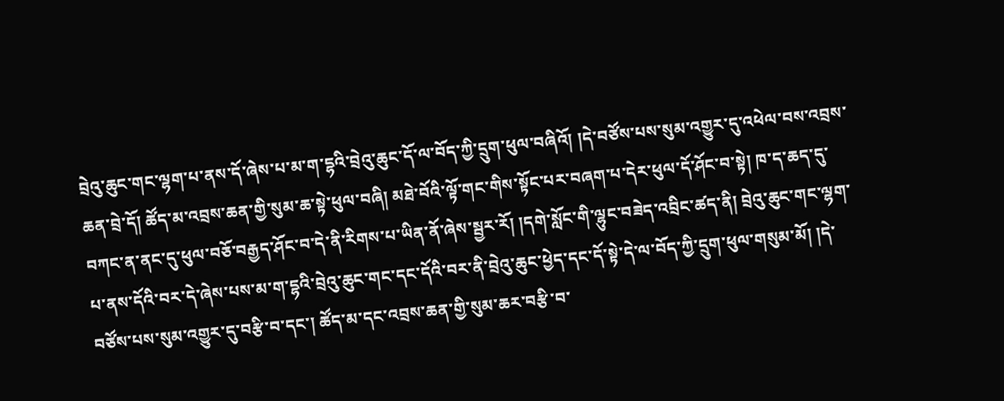བྲེའུ་ཆུང་གང་ལྷག་པ་ནས་དོ་ཞེས་པ་མ་ག་དྷའི་བྲེའུ་ཆུང་དོ་ལ་བོད་ཀྱི་དྲུག་ཕུལ་བཞིའོ། །དེ་བཙོས་པས་སུམ་འགྱུར་དུ་འཕེལ་བས་འབྲས་ཆན་བྲེ་དོ། ཚོད་མ་འབྲས་ཆན་གྱི་སུམ་ཆ་སྟེ་ཕུལ་བཞི། མཐེ་བོའི་ལྟོ་གང་གིས་སྟོང་པར་བཞག་པ་དེར་ཕུལ་དོ་ཤོང་བ་སྟེ། ཁ་ད་ཆད་དུ་བཀང་ན་ནང་དུ་ཕུལ་བཅོ་བརྒྱད་ཤོང་བ་དེ་ནི་རིགས་པ་ཡིན་ནོ་ཞེས་སྦྱར་རོ། །དགེ་སློང་གི་ལྷུང་བཟེད་འབྲིང་ཚད་ནི། བྲེའུ་ཆུང་གང་ལྷག་པ་ནས་དོའི་བར་དེ་ཞེས་པས་མ་ག་དྷའི་བྲེའུ་ཆུང་གང་དང་དོའི་བར་ནི་བྲེའུ་ཆུང་ཕྱེད་དང་དོ་སྟེ་དེ་ལ་བོད་ཀྱི་དྲུག་ཕུལ་གསུམ་མོ། །དེ་བཙོས་པས་སུམ་འགྱུར་དུ་བརྩི་བ་དང་། ཚོད་མ་དང་འབྲས་ཆན་གྱི་སུམ་ཆར་བརྩི་བ་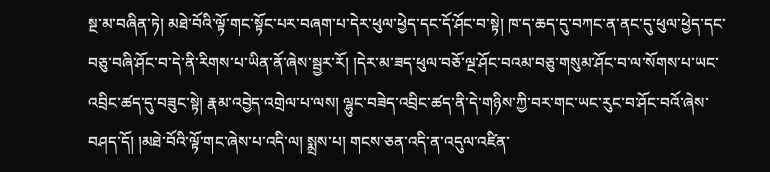སྔ་མ་བཞིན་ཏེ། མཐེ་བོའི་ལྟོ་གང་སྟོང་པར་བཞག་པ་དེར་ཕུལ་ཕྱེད་དང་དོ་ཤོང་བ་སྟེ། ཁ་ད་ཆད་དུ་བཀང་ན་ནང་དུ་ཕུལ་ཕྱེད་དང་བཅུ་བཞི་ཤོང་བ་དེ་ནི་རིགས་པ་ཡིན་ནོ་ཞེས་སྦྱར་རོ། །དེར་མ་ཟད་ཕུལ་བཅོ་ལྔ་ཤོང་བའམ་བཅུ་གསུམ་ཤོང་བ་ལ་སོགས་པ་ཡང་འབྲིང་ཚད་དུ་བཟུང་སྟེ། རྣམ་འབྱེད་འགྲེལ་པ་ལས། ལྷུང་བཟེད་འབྲིང་ཚད་ནི་དེ་གཉིས་ཀྱི་བར་གང་ཡང་རུང་བ་ཤོང་བའོ་ཞེས་བཤད་དོ། །མཐེ་བོའི་ལྟོ་གང་ཞེས་པ་འདི་ལ། སྨྲས་པ། གངས་ཅན་འདི་ན་འདུལ་འཛིན་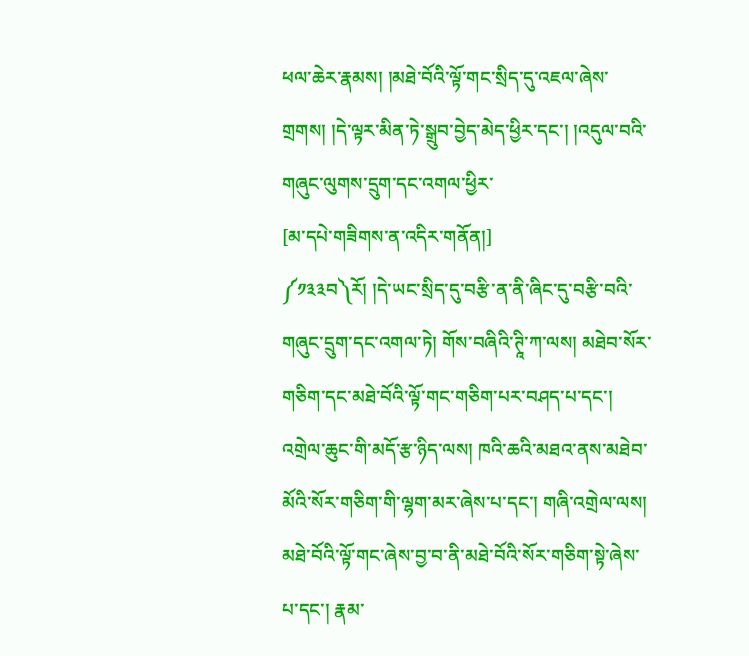ཕལ་ཆེར་རྣམས། །མཐེ་བོའི་ལྟོ་གང་སྲིད་དུ་འཇལ་ཞེས་གྲགས། །དེ་ལྟར་མིན་ཏེ་སྒྲུབ་བྱེད་མེད་ཕྱིར་དང་། །འདུལ་བའི་གཞུང་ལུགས་དྲུག་དང་འགལ་ཕྱིར་
[མ་དཔེ་གཟིགས་ན་འདིར་གནོན།]
༼༡༣༣བ༽རོ། །དེ་ཡང་སྲིད་དུ་བརྩི་ན་ནི་ཞིང་དུ་བརྩི་བའི་གཞུང་དྲུག་དང་འགལ་ཏེ། གོས་བཞིའི་ཊཱི་ཀ་ལས། མཐེབ་སོར་གཅིག་དང་མཐེ་བོའི་ལྟོ་གང་གཅིག་པར་བཤད་པ་དང་། འགྲེལ་ཆུང་གི་མདོ་རྩ་ཉིད་ལས། ཁའི་ཆའི་མཐའ་ནས་མཐེབ་མོའི་སོར་གཅིག་གི་ལྷག་མར་ཞེས་པ་དང་། གཞི་འགྲེལ་ལས། མཐེ་བོའི་ལྟོ་གང་ཞེས་བྱ་བ་ནི་མཐེ་བོའི་སོར་གཅིག་སྟེ་ཞེས་པ་དང་། རྣམ་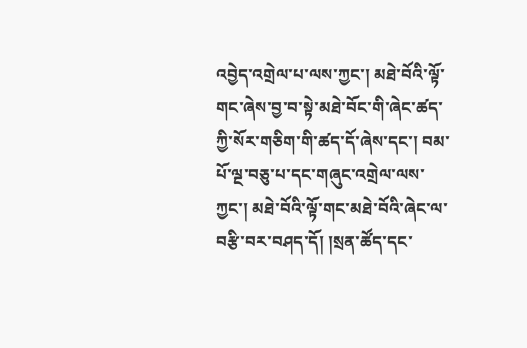འབྱེད་འགྲེལ་པ་ལས་ཀྱང་། མཐེ་བོའི་ལྟོ་གང་ཞེས་བྱ་བ་སྟེ་མཐེ་བོང་གི་ཞེང་ཚད་ཀྱི་སོར་གཅིག་གི་ཚད་དོ་ཞེས་དང་། བམ་པོ་ལྔ་བཅུ་པ་དང་གཞུང་འགྲེལ་ལས་ཀྱང་། མཐེ་བོའི་ལྟོ་གང་མཐེ་བོའི་ཞེང་ལ་བརྩི་བར་བཤད་དོ། །སྲན་ཚོད་དང་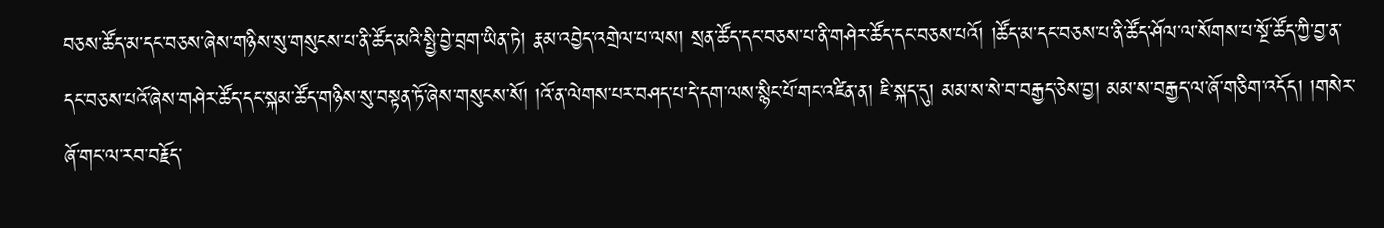བཅས་ཚོད་མ་དང་བཅས་ཞེས་གཉིས་སུ་གསུངས་པ་ནི་ཚོད་མའི་སྤྱི་བྱེ་བྲག་ཡིན་ཏེ། རྣམ་འབྱེད་འགྲེལ་པ་ལས། སྲན་ཚོད་དང་བཅས་པ་ནི་གཤེར་ཚོད་དང་བཅས་པའོ། །ཚོད་མ་དང་བཅས་པ་ནི་ཚོད་ཤོལ་ལ་སོགས་པ་སྔོ་ཚོད་ཀྱི་བྱ་ན་དང་བཅས་པའོ་ཞེས་གཤེར་ཚོད་དང་སྐམ་ཚོད་གཉིས་སུ་བསྟན་ཏོ་ཞེས་གསུངས་སོ། །འོ་ན་ལེགས་པར་བཤད་པ་དེ་དག་ལས་སྙིང་པོ་གང་འཛིན་ན། ཇི་སྐད་དུ། མམ་ས་སེ་བ་བརྒྱད་ཅེས་བྱ། མམ་ས་བརྒྱད་ལ་ཞོ་གཅིག་འདོད། །གསེར་ཞོ་གང་ལ་རབ་བརྗོད་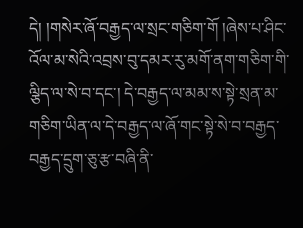དེ། །གསེར་ཞོ་བརྒྱད་ལ་སྲང་གཅིག་གོ །ཞེས་པ་ཤིང་འོལ་མ་སེའི་འབྲས་བུ་དམར་རུ་མགོ་ནག་གཅིག་གི་ལྕིད་ལ་སེ་བ་དང་། དེ་བརྒྱད་ལ་མམ་ས་སྟེ་སྲན་མ་གཅིག་ཡིན་ལ་དེ་བརྒྱད་ལ་ཞོ་གང་སྟེ་སེ་བ་བརྒྱད་བརྒྱད་དྲུག་ཅུ་རྩ་བཞི་ནི་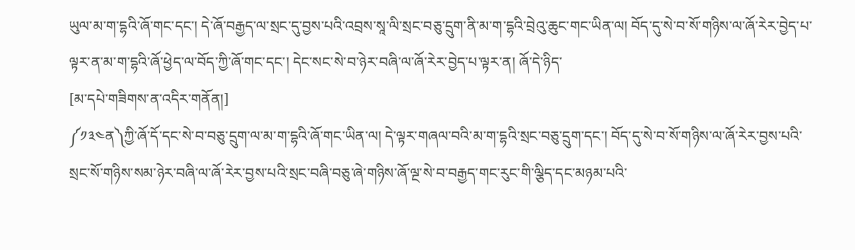ཡུལ་མ་ག་དྷའི་ཞོ་གང་དང་། དེ་ཞོ་བརྒྱད་ལ་སྲང་དུ་བྱས་པའི་འབྲས་སཱ་ལི་སྲང་བཅུ་དྲུག་ནི་མ་ག་དྷའི་བྲེའུ་ཆུང་གང་ཡིན་ལ། བོད་དུ་སེ་བ་སོ་གཉིས་ལ་ཞོ་རེར་བྱེད་པ་ལྟར་ན་མ་ག་དྷའི་ཞོ་ཕྱེད་ལ་བོད་ཀྱི་ཞོ་གང་དང་། དེང་སང་སེ་བ་ཉེར་བཞི་ལ་ཞོ་རེར་བྱེད་པ་ལྟར་ན། ཞོ་དེ་ཉིད་
[མ་དཔེ་གཟིགས་ན་འདིར་གནོན།]
༼༡༣༤ན༽ཀྱི་ཞོ་དོ་དང་སེ་བ་བཅུ་དྲུག་ལ་མ་ག་དྷའི་ཞོ་གང་ཡིན་ལ། དེ་ལྟར་གཞལ་བའི་མ་ག་དྷའི་སྲང་བཅུ་དྲུག་དང་། བོད་དུ་སེ་བ་སོ་གཉིས་ལ་ཞོ་རེར་བྱས་པའི་སྲང་སོ་གཉིས་སམ་ཉེར་བཞི་ལ་ཞོ་རེར་བྱས་པའི་སྲང་བཞི་བཅུ་ཞེ་གཉིས་ཞོ་ལྔ་སེ་བ་བརྒྱད་གང་རུང་གི་ལྕིད་དང་མཉམ་པའི་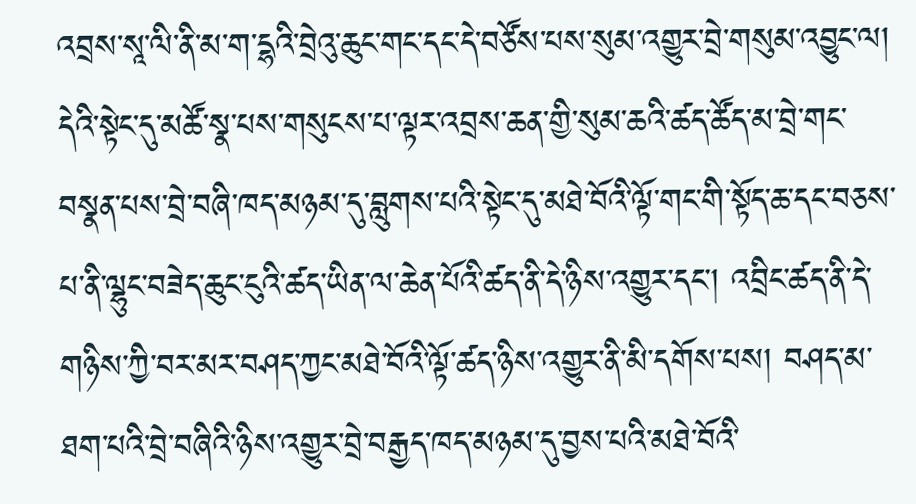འབྲས་སཱ་ལི་ནི་མ་ག་དྷའི་བྲེའུ་ཆུང་གང་དང་དེ་བཙོས་པས་སུམ་འགྱུར་བྲེ་གསུམ་འབྱུང་ལ། དེའི་སྟེང་དུ་མཚོ་སྣ་པས་གསུངས་པ་ལྟར་འབྲས་ཆན་གྱི་སུམ་ཆའི་ཚད་ཚོད་མ་བྲེ་གང་བསྣན་པས་བྲེ་བཞི་ཁད་མཉམ་དུ་བླུགས་པའི་སྟེང་དུ་མཐེ་བོའི་ལྟོ་གང་གི་སྟོད་ཆ་དང་བཅས་པ་ནི་ལྷུང་བཟེད་ཆུང་ངུའི་ཚད་ཡིན་ལ་ཆེན་པོའི་ཚད་ནི་དེ་ཉིས་འགྱུར་དང་། འབྲིང་ཚད་ནི་དེ་གཉིས་ཀྱི་བར་མར་བཤད་ཀྱང་མཐེ་བོའི་ལྟོ་ཚད་ཉིས་འགྱུར་ནི་མི་དགོས་པས། བཤད་མ་ཐག་པའི་བྲེ་བཞིའི་ཉིས་འགྱུར་བྲེ་བརྒྱད་ཁད་མཉམ་དུ་བྱས་པའི་མཐེ་བོའི་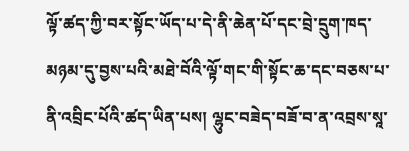ལྟོ་ཚད་ཀྱི་བར་སྟོང་ཡོད་པ་དེ་ནི་ཆེན་པོ་དང་བྲེ་དྲུག་ཁད་མཉམ་དུ་བྱས་པའི་མཐེ་བོའི་ལྟོ་གང་གི་སྟོང་ཆ་དང་བཅས་པ་ནི་འབྲིང་པོའི་ཚད་ཡིན་པས། ལྷུང་བཟེད་བཟོ་བ་ན་འབྲས་སཱ་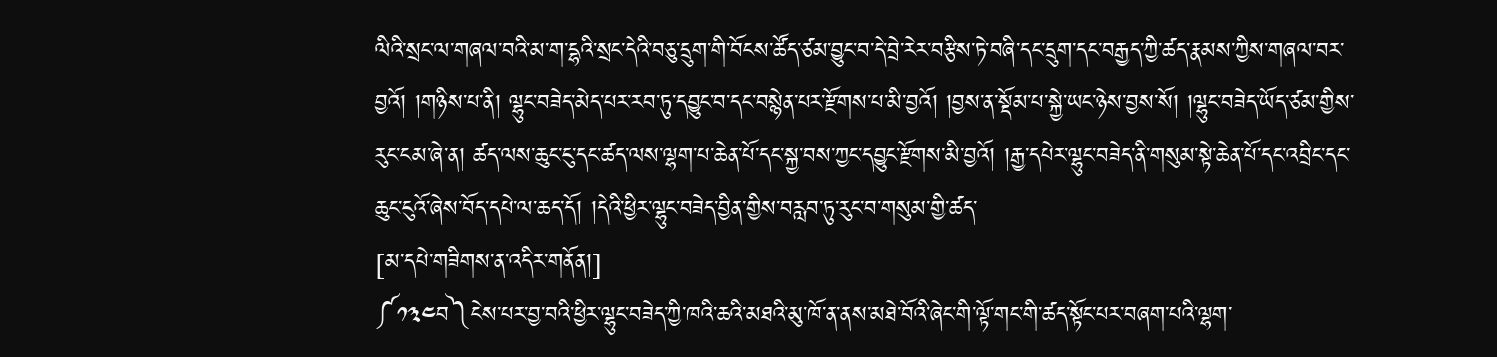ལིའི་སྲང་ལ་གཞལ་བའི་མ་ག་དྷའི་སྲང་དེའི་བཅུ་དྲུག་གི་བོངས་ཚོད་ཙམ་བྱུང་བ་དེ་བྲེ་རེར་བརྩིས་ཏེ་བཞི་དང་དྲུག་དང་བརྒྱད་ཀྱི་ཚད་རྣམས་ཀྱིས་གཞལ་བར་བྱའོ། །གཉིས་པ་ནི། ལྷུང་བཟེད་མེད་པར་རབ་ཏུ་དབྱུང་བ་དང་བསྙེན་པར་རྫོགས་པ་མི་བྱའོ། །བྱས་ན་སྡོམ་པ་སྐྱེ་ཡང་ཉེས་བྱས་སོ། །ལྷུང་བཟེད་ཡོད་ཙམ་གྱིས་རུང་ངམ་ཞེ་ན། ཚད་ལས་ཆུང་ངུ་དང་ཚད་ལས་ལྷག་པ་ཆེན་པོ་དང་སྐྱ་བས་ཀྱང་དབྱུང་རྫོགས་མི་བྱའོ། །རྒྱ་དཔེར་ལྷུང་བཟེད་ནི་གསུམ་སྟེ་ཆེན་པོ་དང་འབྲིང་དང་ཆུང་ངུའོ་ཞེས་བོད་དཔེ་ལ་ཆད་དོ། །དེའི་ཕྱིར་ལྷུང་བཟེད་བྱིན་གྱིས་བརླབ་ཏུ་རུང་བ་གསུམ་གྱི་ཚད་
[མ་དཔེ་གཟིགས་ན་འདིར་གནོན།]
༼༡༣༤བ༽ངེས་པར་བྱ་བའི་ཕྱིར་ལྷུང་བཟེད་ཀྱི་ཁའི་ཆའི་མཐའི་མུ་ཁོ་ན་ནས་མཐེ་བོའི་ཞེང་གི་ལྟོ་གང་གི་ཚད་སྟོང་པར་བཞག་པའི་ལྷག་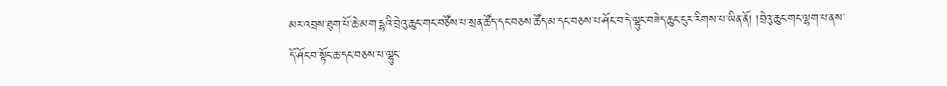མར་འབྲས་ཐུག་པོ་ཆེ་མ་ག་དྷའི་བྲེའུ་ཆུང་གང་བཙོས་པ་སྲན་ཚོད་དང་བཅས་ཚོད་མ་དང་བཅས་པ་ཤོང་བ་དེ་ལྷུང་བཟེད་ཆུང་ངུར་རིགས་པ་ཡིན་ནོ། །བྲེའུ་ཆུང་གང་ལྷག་པ་ནས་དོ་ཤོང་བ་སྟོང་ཆ་དང་བཅས་པ་ལྷུང་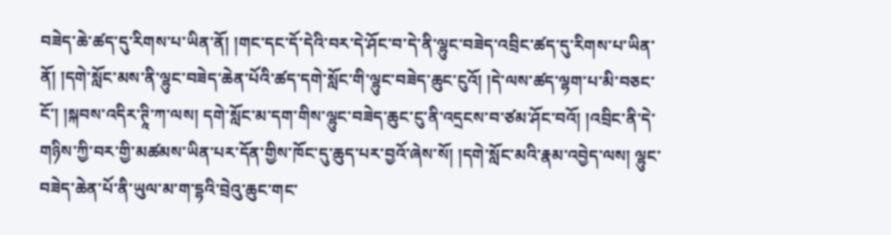བཟེད་ཆེ་ཚད་དུ་རིགས་པ་ཡིན་ནོ། །གང་དང་དོ་དེའི་བར་དེ་ཤོང་བ་དེ་ནི་ལྷུང་བཟེད་འབྲིང་ཚད་དུ་རིགས་པ་ཡིན་ནོ། །དགེ་སློང་མས་ནི་ལྷུང་བཟེད་ཆེན་པོའི་ཚད་དགེ་སློང་གི་ལྷུང་བཟེད་ཆུང་ངུའོ། །དེ་ལས་ཚད་ལྷག་པ་མི་བཅང་ངོ་། །སྐབས་འདིར་ཊཱི་ཀ་ལས། དགེ་སློང་མ་དག་གིས་ལྷུང་བཟེད་ཆུང་ངུ་ནི་འདྲངས་བ་ཙམ་ཤོང་བའོ། །འབྲིང་ནི་དེ་གཉིས་ཀྱི་བར་གྱི་མཚམས་ཡིན་པར་དོན་གྱིས་ཁོང་དུ་ཆུད་པར་བྱའོ་ཞེས་སོ། །དགེ་སློང་མའི་རྣམ་འབྱེད་ལས། ལྷུང་བཟེད་ཆེན་པོ་ནི་ཡུལ་མ་ག་དྷའི་བྲེའུ་ཆུང་གང་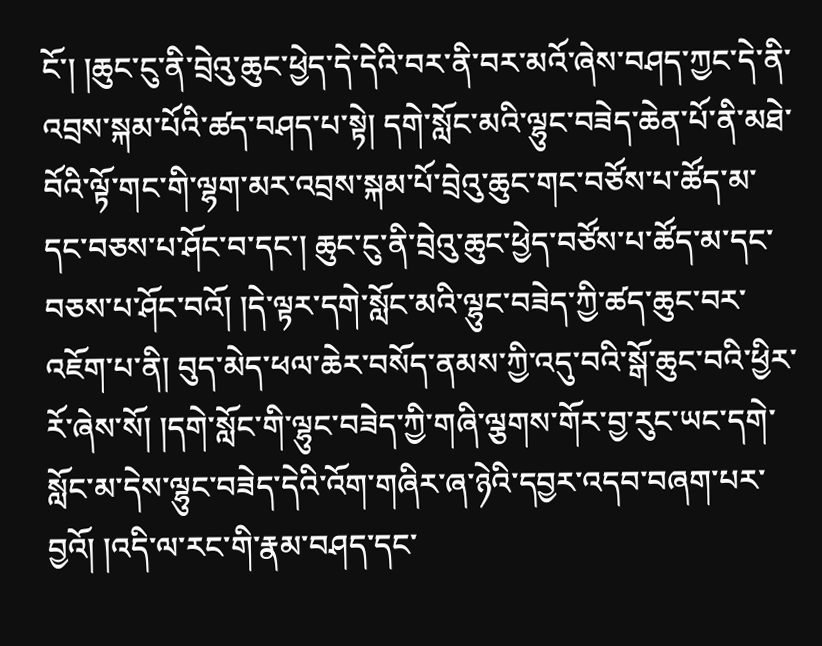ངོ་། །ཆུང་ངུ་ནི་བྲེའུ་ཆུང་ཕྱེད་དེ་དེའི་བར་ནི་བར་མའོ་ཞེས་བཤད་ཀྱང་དེ་ནི་འབྲས་སྐམ་པོའི་ཚད་བཤད་པ་སྟེ། དགེ་སློང་མའི་ལྷུང་བཟེད་ཆེན་པོ་ནི་མཐེ་བོའི་ལྟོ་གང་གི་ལྷག་མར་འབྲས་སྐམ་པོ་བྲེའུ་ཆུང་གང་བཙོས་པ་ཚོད་མ་དང་བཅས་པ་ཤོང་བ་དང་། ཆུང་ངུ་ནི་བྲེའུ་ཆུང་ཕྱེད་བཙོས་པ་ཚོད་མ་དང་བཅས་པ་ཤོང་བའོ། །དེ་ལྟར་དགེ་སློང་མའི་ལྷུང་བཟེད་ཀྱི་ཚད་ཆུང་བར་འཇོག་པ་ནི། བུད་མེད་ཕལ་ཆེར་བསོད་ནམས་ཀྱི་འདུ་བའི་སྒོ་ཆུང་བའི་ཕྱིར་རོ་ཞེས་སོ། །དགེ་སློང་གི་ལྷུང་བཟེད་ཀྱི་གཞི་ལྕགས་གོར་བྱ་རུང་ཡང་དགེ་སློང་མ་དེས་ལྷུང་བཟེད་དེའི་འོག་གཞིར་ཞ་ཉེའི་དབྱར་འདབ་བཞག་པར་བྱའོ། །འདི་ལ་རང་གི་རྣམ་བཤད་དང་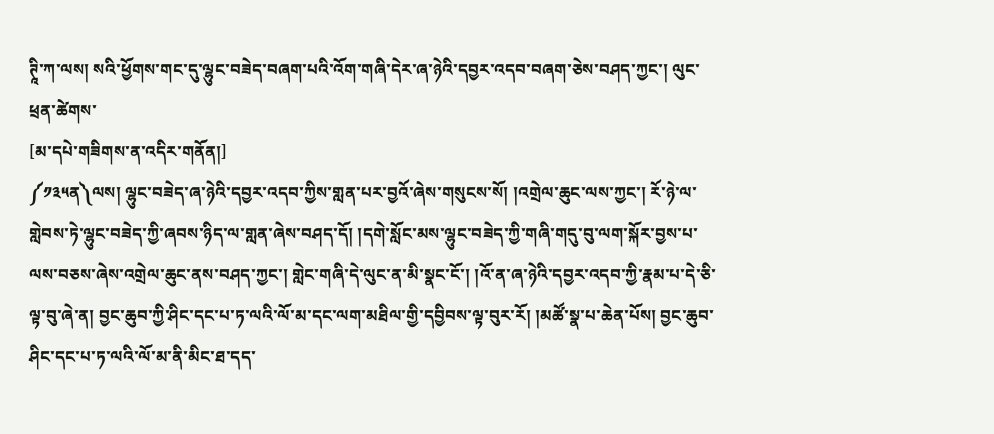ཊཱི་ཀ་ལས། སའི་ཕྱོགས་གང་དུ་ལྷུང་བཟེད་བཞག་པའི་འོག་གཞི་དེར་ཞ་ཉེའི་དབྱར་འདབ་བཞག་ཅེས་བཤད་ཀྱང་། ལུང་ཕྲན་ཚེགས་
[མ་དཔེ་གཟིགས་ན་འདིར་གནོན།]
༼༡༣༥ན༽ལས། ལྷུང་བཟེད་ཞ་ཉེའི་དབྱར་འདབ་ཀྱིས་གླན་པར་བྱའོ་ཞེས་གསུངས་སོ། །འགྲེལ་ཆུང་ལས་ཀྱང་། རོ་ཉེ་ལ་གླེབས་ཏེ་ལྷུང་བཟེད་ཀྱི་ཞབས་ཉིད་ལ་གླན་ཞེས་བཤད་དོ། །དགེ་སློང་མས་ལྷུང་བཟེད་ཀྱི་གཞི་གདུ་བུ་ལག་སྐོར་བྱས་པ་ལས་བཅས་ཞེས་འགྲེལ་ཆུང་ནས་བཤད་ཀྱང་། གླེང་གཞི་དེ་ལུང་ན་མི་སྣང་ངོ་། །འོ་ན་ཞ་ཉེའི་དབྱར་འདབ་ཀྱི་རྣམ་པ་དེ་ཅི་ལྟ་བུ་ཞེ་ན། བྱང་ཆུབ་ཀྱི་ཤིང་དང་པ་ཏ་ལའི་ལོ་མ་དང་ལག་མཐིལ་གྱི་དབྱིབས་ལྟ་བུར་རོ། །མཚོ་སྣ་པ་ཆེན་པོས། བྱང་ཆུབ་ཤིང་དང་པ་ཏ་ལའི་ལོ་མ་ནི་མིང་ཐ་དད་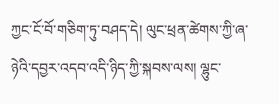ཀྱང་ངོ་བོ་གཅིག་ཏུ་བཤད་དེ། ལུང་ཕྲན་ཚེགས་ཀྱི་ཞ་ཉེའི་དབྱར་འདབ་འདི་ཉིད་ཀྱི་སྐབས་ལས། ལྷུང་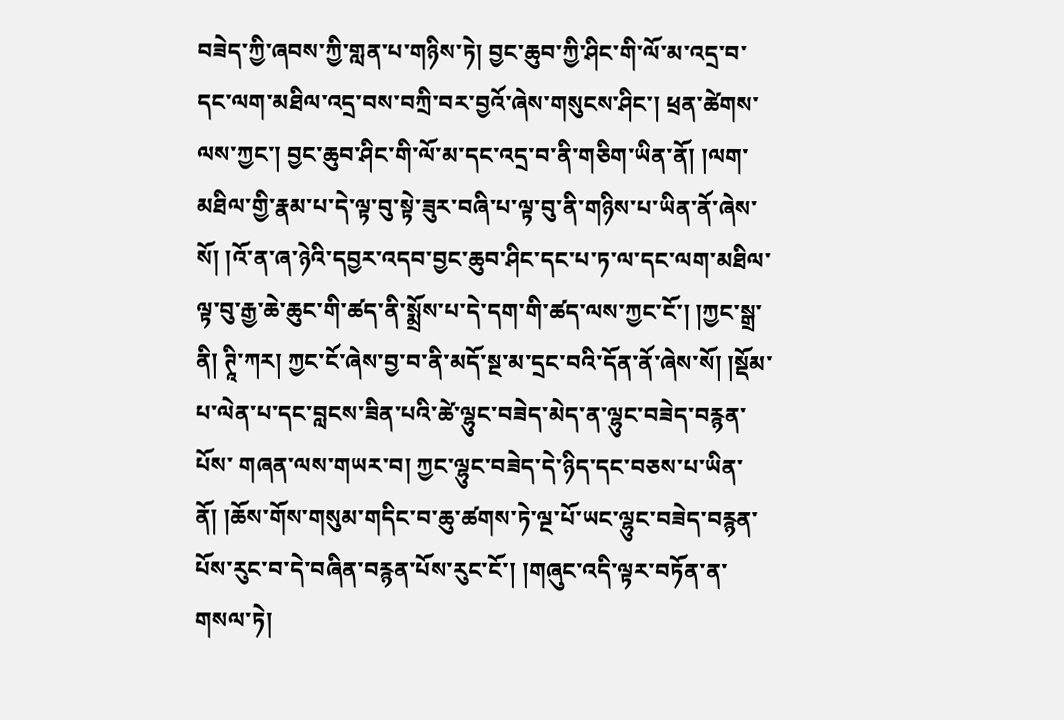བཟེད་ཀྱི་ཞབས་ཀྱི་གླན་པ་གཉིས་ཏེ། བྱང་ཆུབ་ཀྱི་ཤིང་གི་ལོ་མ་འདྲ་བ་དང་ལག་མཐིལ་འདྲ་བས་བཀྲི་བར་བྱའོ་ཞེས་གསུངས་ཤིང་། ཕྲན་ཚེགས་ལས་ཀྱང་། བྱང་ཆུབ་ཤིང་གི་ལོ་མ་དང་འདྲ་བ་ནི་གཅིག་ཡིན་ནོ། །ལག་མཐིལ་གྱི་རྣམ་པ་དེ་ལྟ་བུ་སྟེ་ཟུར་བཞི་པ་ལྟ་བུ་ནི་གཉིས་པ་ཡིན་ནོ་ཞེས་སོ། །འོ་ན་ཞ་ཉེའི་དབྱར་འདབ་བྱང་ཆུབ་ཤིང་དང་པ་ཏ་ལ་དང་ལག་མཐིལ་ལྟ་བུ་རྒྱ་ཆེ་ཆུང་གི་ཚད་ནི་སྨྲོས་པ་དེ་དག་གི་ཚད་ལས་ཀྱང་ངོ་། །ཀྱང་སྒྲ་ནི། ཊཱི་ཀར། ཀྱང་ངོ་ཞེས་བྱ་བ་ནི་མདོ་སྔ་མ་དྲང་བའི་དོན་ནོ་ཞེས་སོ། །སྡོམ་པ་ལེན་པ་དང་བླངས་ཟིན་པའི་ཚེ་ལྷུང་བཟེད་མེད་ན་ལྷུང་བཟེད་བརྙན་པོས་ གཞན་ལས་གཡར་བ། ཀྱང་ལྷུང་བཟེད་དེ་ཉིད་དང་བཅས་པ་ཡིན་ནོ། །ཆོས་གོས་གསུམ་གདིང་བ་ཆུ་ཚགས་ཏེ་ལྔ་པོ་ཡང་ལྷུང་བཟེད་བརྙན་པོས་རུང་བ་དེ་བཞིན་བརྙན་པོས་རུང་ངོ་། །གཞུང་འདི་ལྟར་བཏོན་ན་གསལ་ཏེ།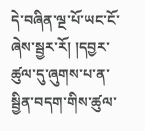དེ་བཞིན་ལྔ་པོ་ཡང་ངོ་ཞེས་སྦྱར་རོ། །དབྱར་ཚུལ་དུ་ཞུགས་པ་ན་སྦྱིན་བདག་གིས་ཚུལ་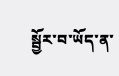སྦྱོར་བ་ཡོད་ན་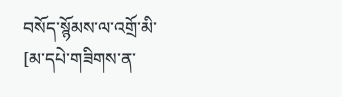བསོད་སྙོམས་ལ་འགྲོ་མི་
[མ་དཔེ་གཟིགས་ན་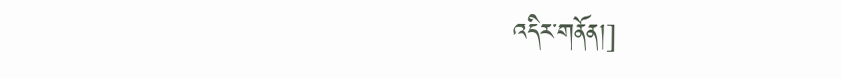འདིར་གནོན།]